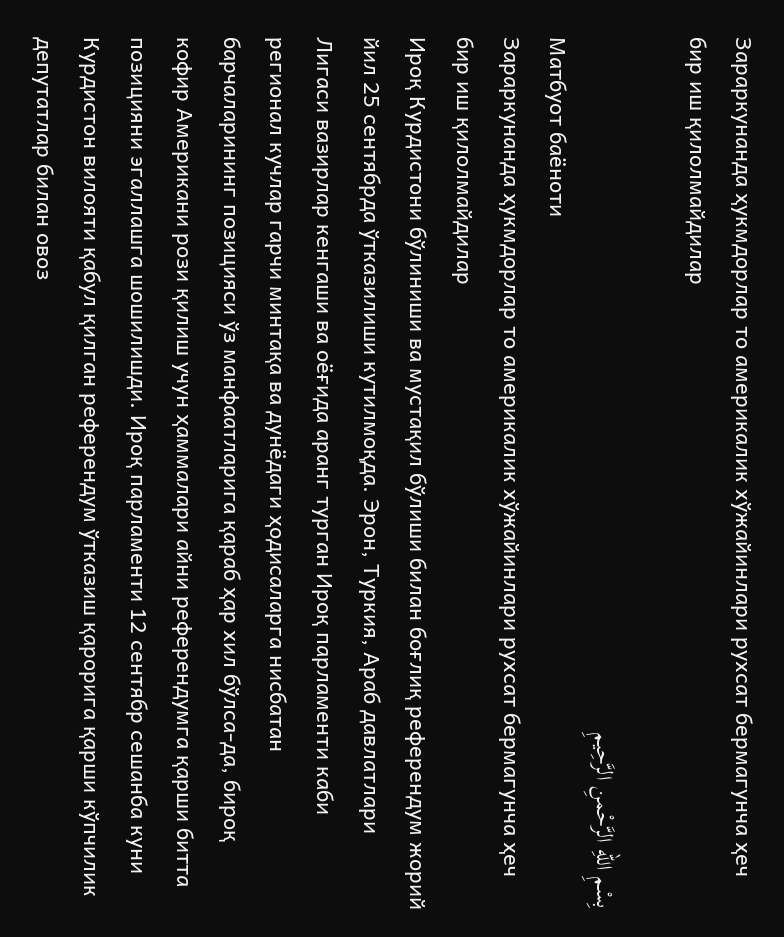Зараркунанда ҳукмдорлар то америкалик хўжайинлари рухсат бермагунча ҳеч бир иш қилолмайдилар

بِسْمِ اللهِ الرَّحْمنِ الرَّحِيمِ
Матбуот баёноти
Зараркунанда ҳукмдорлар то америкалик хўжайинлари рухсат бермагунча ҳеч бир иш қилолмайдилар
Ироқ Курдистони бўлиниши ва мустақил бўлиши билан боғлиқ референдум жорий йил 25 сентябрда ўтказилиши кутилмоқда. Эрон, Туркия, Араб давлатлари Лигаси вазирлар кенгаши ва оёғида аранг турган Ироқ парламенти каби регионал кучлар гарчи минтақа ва дунёдаги ҳодисаларга нисбатан барчаларининг позицияси ўз манфаатларига қараб ҳар хил бўлса-да, бироқ кофир Американи рози қилиш учун ҳаммалари айни референдумга қарши битта позицияни эгаллашга шошилишди. Ироқ парламенти 12 сентябр сешанба куни Курдистон вилояти қабул қилган референдум ўтказиш қарорига қарши кўпчилик депутатлар билан овоз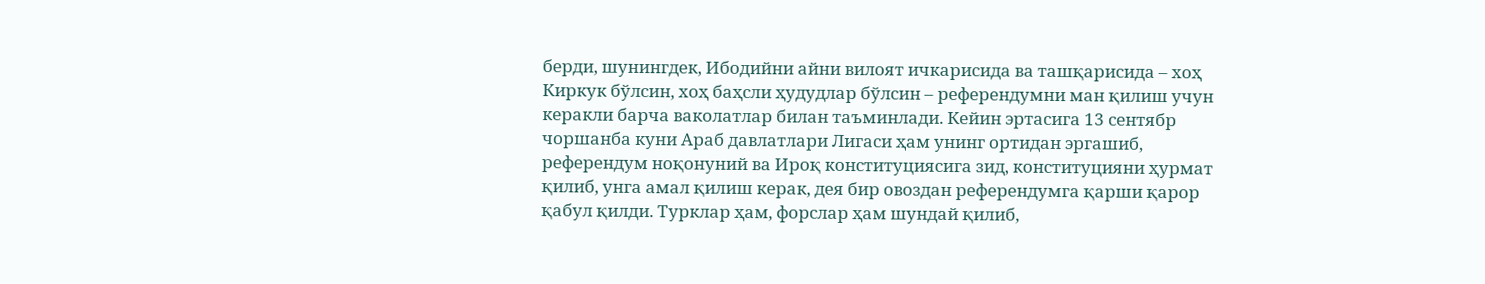берди, шунингдек, Ибодийни айни вилоят ичкарисида ва ташқарисида – хоҳ Киркук бўлсин, хоҳ баҳсли ҳудудлар бўлсин – референдумни ман қилиш учун керакли барча ваколатлар билан таъминлади. Кейин эртасига 13 сентябр чоршанба куни Араб давлатлари Лигаси ҳам унинг ортидан эргашиб, референдум ноқонуний ва Ироқ конституциясига зид, конституцияни ҳурмат қилиб, унга амал қилиш керак, дея бир овоздан референдумга қарши қарор қабул қилди. Турклар ҳам, форслар ҳам шундай қилиб,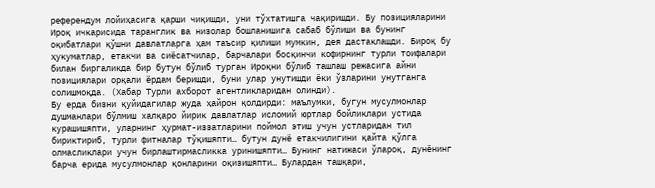референдум лойиҳасига қарши чиқишди, уни тўхтатишга чақиришди. Бу позицияларини Ироқ ичкарисида таранглик ва низолар бошланишига сабаб бўлиши ва бунинг оқибатлари қўшни давлатларга ҳам таъсир қилиши мумкин, дея дастаклашди. Бироқ бу ҳукуматлар, етакчи ва сиёсатчилар, барчалари босқинчи кофирнинг турли тоифалари билан биргаликда бир бутун бўлиб турган Ироқни бўлиб ташлаш режасига айни позициялари орқали ёрдам беришди, буни улар унутишди ёки ўзларини унутганга солишмоқда. (Хабар Турли ахборот агентликларидан олинди).
Бу ерда бизни қуйидагилар жуда ҳайрон қолдирди: маълумки, бугун мусулмонлар душманлари бўлмиш халқаро йирик давлатлар исломий юртлар бойликлари устида курашишяпти, уларнинг ҳурмат-иззатларини поймол этиш учун устларидан тил бириктириб, турли фитналар тўқишяпти… бутун дунё етакчилигини қайта қўлга олмасликлари учун бирлаштирмасликка уринишяпти… Бунинг натижаси ўлароқ, дунёнинг барча ерида мусулмонлар қонларини оқизишяпти… Булардан ташқари,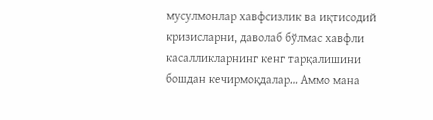мусулмонлар хавфсизлик ва иқтисодий кризисларни, даволаб бўлмас хавфли касалликларнинг кенг тарқалишини бошдан кечирмоқдалар… Аммо мана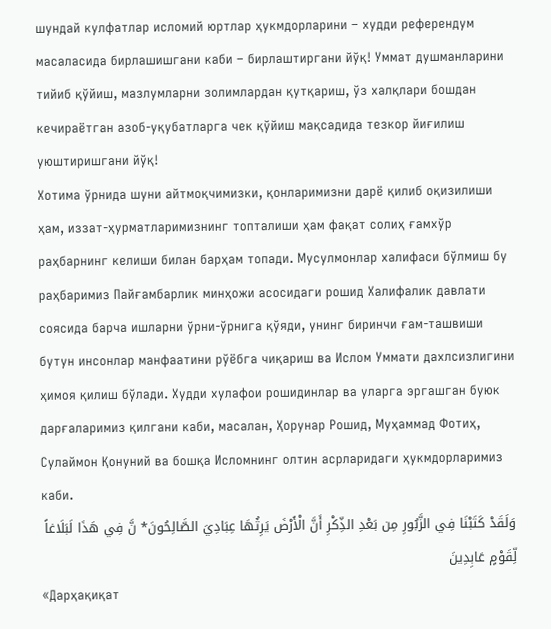шундай кулфатлар исломий юртлар ҳукмдорларини – худди референдум масаласида бирлашишгани каби – бирлаштиргани йўқ! Уммат душманларини тийиб қўйиш, мазлумларни золимлардан қутқариш, ўз халқлари бошдан кечираётган азоб-уқубатларга чек қўйиш мақсадида тезкор йиғилиш уюштиришгани йўқ!
Хотима ўрнида шуни айтмоқчимизки, қонларимизни дарё қилиб оқизилиши ҳам, иззат-ҳурматларимизнинг топталиши ҳам фақат солиҳ ғамхўр раҳбарнинг келиши билан барҳам топади. Мусулмонлар халифаси бўлмиш бу раҳбаримиз Пайғамбарлик минҳожи асосидаги рошид Халифалик давлати соясида барча ишларни ўрни-ўрнига қўяди, унинг биринчи ғам-ташвиши бутун инсонлар манфаатини рўёбга чиқариш ва Ислом Уммати дахлсизлигини ҳимоя қилиш бўлади. Худди хулафои рошидинлар ва уларга эргашган буюк дарғаларимиз қилгани каби, масалан, Ҳорунар Рошид, Муҳаммад Фотиҳ, Сулаймон Қонуний ва бошқа Исломнинг олтин асрларидаги ҳукмдорларимиз каби.
وَلَقَدْ كَتَبْنَا فِي الزَّبُورِ مِن بَعْدِ الذِّكْرِ أَنَّ الْأَرْضَ يَرِثُهَا عِبَادِيَ الصَّالِحُونَ* نَّ فِي هَذَا لَبَلَاغاً لِّقَوْمٍ عَابِدِينَ
«Дарҳақиқат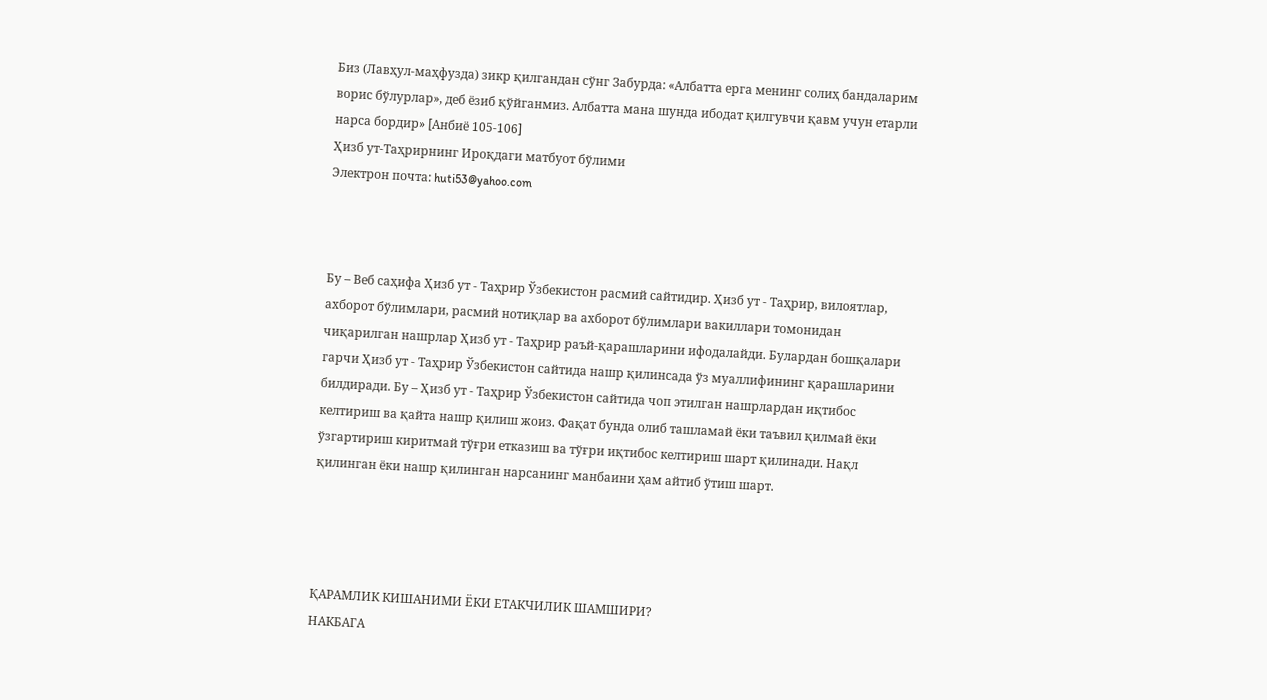Биз (Лавҳул-маҳфузда) зикр қилгандан сўнг Забурда: «Албатта ерга менинг солиҳ бандаларим ворис бўлурлар», деб ёзиб қўйганмиз. Албатта мана шунда ибодат қилгувчи қавм учун етарли нарса бордир» [Анбиё 105-106]
Ҳизб ут-Таҳрирнинг Ироқдаги матбуот бўлими
Электрон почта: huti53@yahoo.com



Бу – Веб саҳифа Ҳизб ут - Таҳрир Ўзбекистон расмий сайтидир. Ҳизб ут - Таҳрир, вилоятлар, ахборот бўлимлари, расмий нотиқлар ва ахборот бўлимлари вакиллари томонидан чиқарилган нашрлар Ҳизб ут - Таҳрир раъй-қарашларини ифодалайди. Булардан бошқалари гарчи Ҳизб ут - Таҳрир Ўзбекистон сайтида нашр қилинсада ўз муаллифининг қарашларини билдиради. Бу – Ҳизб ут - Таҳрир Ўзбекистон сайтида чоп этилган нашрлардан иқтибос келтириш ва қайта нашр қилиш жоиз. Фақат бунда олиб ташламай ёки таъвил қилмай ёки ўзгартириш киритмай тўғри етказиш ва тўғри иқтибос келтириш шарт қилинади. Нақл қилинган ёки нашр қилинган нарсанинг манбаини ҳам айтиб ўтиш шарт.




ҚАРАМЛИК КИШАНИМИ ЁКИ ЕТАКЧИЛИК ШАМШИРИ?
НАКБАГА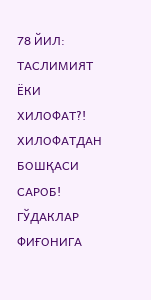78 ЙИЛ: ТАСЛИМИЯТ ЁКИ ХИЛОФАТ?!
ХИЛОФАТДАН БОШҚАСИ САРОБ!
ГЎДАКЛАР ФИҒОНИГА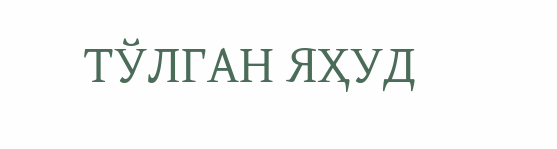ТЎЛГАН ЯҲУД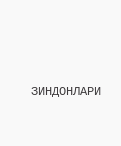ЗИНДОНЛАРИ